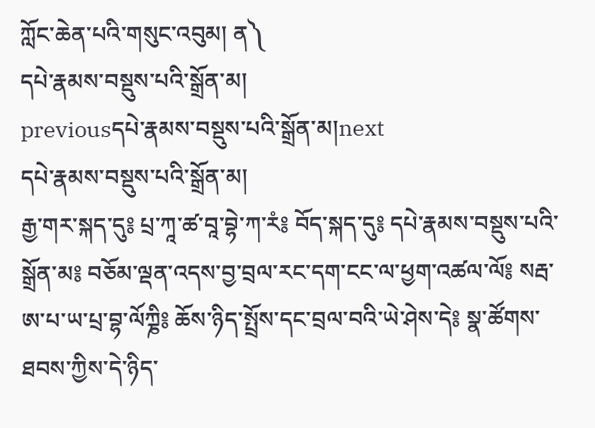ཀློང་ཆེན་པའི་གསུང་འབུམ། ན༽
དཔེ་རྣམས་བསྡུས་པའི་སྒྲོན་མ།
previousདཔེ་རྣམས་བསྡུས་པའི་སྒྲོན་མ།next
དཔེ་རྣམས་བསྡུས་པའི་སྒྲོན་མ།
རྒྱ་གར་སྐད་དུ༔ པྲ་ཀཱ་ཚ་བཱ་བྷེ་ཀ་རཾ༔ བོད་སྐད་དུ༔ དཔེ་རྣམས་བསྡུས་པའི་སྒྲོན་མ༔ བཅོམ་ལྡན་འདས་བྱ་བྲལ་རང་དག་ངང་ལ་ཕྱག་འཚལ་ལོ༔ སརྦ་ཨ་པ་ཡ་པྲ་བྷ་ལོཀྞི༔ ཆོས་ཉིད་སྤྲོས་དང་བྲལ་བའི་ཡེ་ཤེས་དེ༔ སྣ་ཚོགས་ཐབས་ཀྱིས་དེ་ཉིད་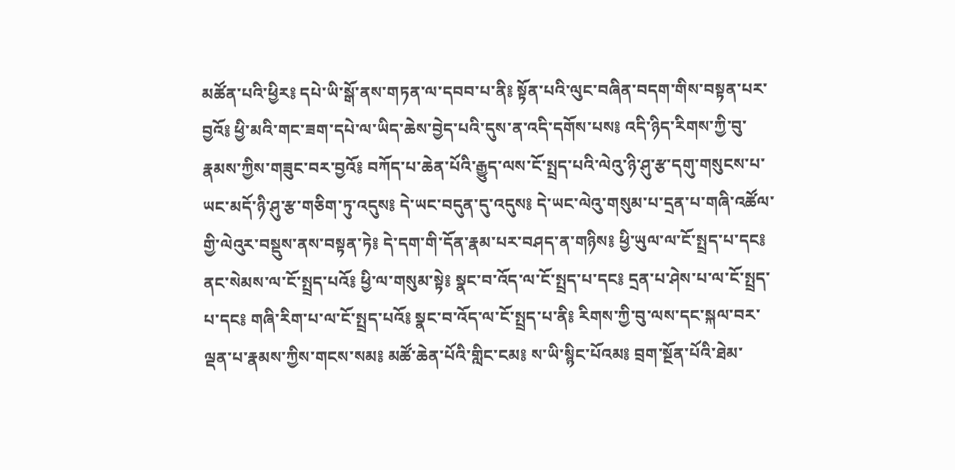མཚོན་པའི་ཕྱིར༔ དཔེ་ཡི་སྒོ་ནས་གཏན་ལ་དབབ་པ་ནི༔ སྟོན་པའི་ལུང་བཞིན་བདག་གིས་བསྟན་པར་བྱའོ༔ ཕྱི་མའི་གང་ཟག་དཔེ་ལ་ཡིད་ཆེས་བྱེད་པའི་དུས་ན་འདི་དགོས་པས༔ འདི་ཉིད་རིགས་ཀྱི་བུ་རྣམས་ཀྱིས་གཟུང་བར་བྱའོ༔ བཀོད་པ་ཆེན་པོའི་རྒྱུད་ལས་ངོ་སྤྲད་པའི་ལེའུ་ཉི་ཤུ་རྩ་དགུ་གསུངས་པ་ཡང་མདོ་ཉི་ཤུ་རྩ་གཅིག་ཏུ་འདུས༔ དེ་ཡང་བདུན་དུ་འདུས༔ དེ་ཡང་ལེའུ་གསུམ་པ་དྲན་པ་གཞི་འཚོལ་གྱི་ལེའུར་བསྡུས་ནས་བསྟན་ཏེ༔ དེ་དག་གི་དོན་རྣམ་པར་བཤད་ན་གཉིས༔ ཕྱི་ཡུལ་ལ་ངོ་སྤྲད་པ་དང༔ ནང་སེམས་ལ་ངོ་སྤྲད་པའོ༔ ཕྱི་ལ་གསུམ་སྟེ༔ སྣང་བ་འོད་ལ་ངོ་སྤྲད་པ་དང༔ དྲན་པ་ཤེས་པ་ལ་ངོ་སྤྲད་པ་དང༔ གཞི་རིག་པ་ལ་ངོ་སྤྲད་པའོ༔ སྣང་བ་འོད་ལ་ངོ་སྤྲད་པ་ནི༔ རིགས་ཀྱི་བུ་ལས་དང་སྐལ་བར་ལྡན་པ་རྣམས་ཀྱིས་གངས་སམ༔ མཚོ་ཆེན་པོའི་གླིང་ངམ༔ ས་ཡི་སྙིང་པོའམ༔ བྲག་སྔོན་པོའི་ཐེམ་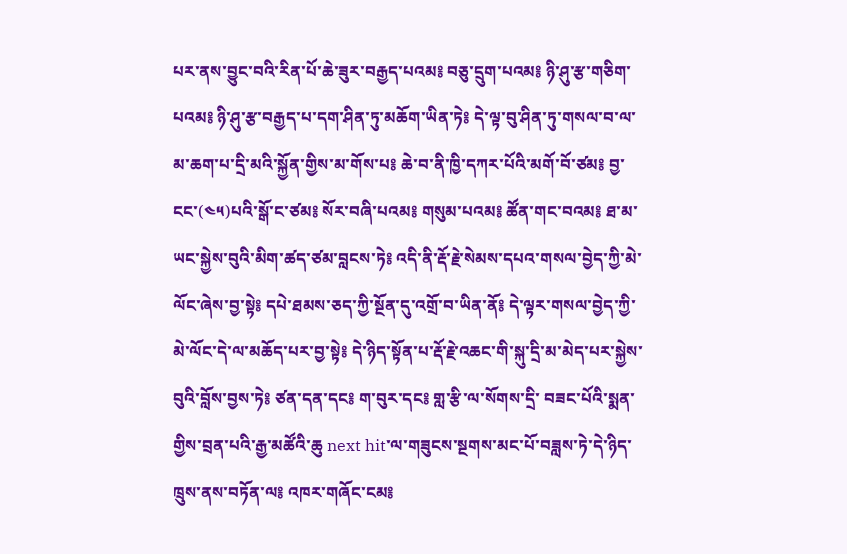པར་ནས་བྱུང་བའི་རིན་པོ་ཆེ་ཟུར་བརྒྱད་པའམ༔ བཅུ་དྲུག་པའམ༔ ཉི་ཤུ་རྩ་གཅིག་པའམ༔ ཉི་ཤུ་རྩ་བརྒྱད་པ་དག་ཤིན་ཏུ་མཆོག་ཡིན་ཏེ༔ དེ་ལྟ་བུ་ཤིན་ཏུ་གསལ་བ་ལ་མ་ཆག་པ་དྲི་མའི་སྐྱོན་གྱིས་མ་གོས་པ༔ ཆེ་བ་ནི་ཁྱི་དཀར་པོའི་མགོ་བོ་ཙམ༔ བྱ་ངང་(༤༥)པའི་སྒོ་ང་ཙམ༔ སོར་བཞི་པའམ༔ གསུམ་པའམ༔ ཚོན་གང་བའམ༔ ཐ་མ་ཡང་སྐྱེས་བུའི་མིག་ཚད་ཙམ་བླངས་ཏེ༔ འདི་ནི་རྡོ་རྗེ་སེམས་དཔའ་གསལ་བྱེད་ཀྱི་མེ་ལོང་ཞེས་བྱ་སྟེ༔ དཔེ་ཐམས་ཅད་ཀྱི་སྔོན་དུ་འགྲོ་བ་ཡིན་ནོ༔ དེ་ལྟར་གསལ་བྱེད་ཀྱི་མེ་ལོང་དེ་ལ་མཆོད་པར་བྱ་སྟེ༔ དེ་ཉིད་སྟོན་པ་རྡོ་རྗེ་འཆང་གི་སྐུ་དྲི་མ་མེད་པར་སྐྱེས་བུའི་བློས་བྱས་ཏེ༔ ཙན་དན་དང༔ ག་བུར་དང༔ གླ་རྩི་ལ་སོགས་དྲི་ བཟང་པོའི་སྨན་གྱིས་བྲན་པའི་རྒྱ་མཚོའི་ཆུ next hit་ལ་གཟུངས་སྔགས་མང་པོ་བཟླས་ཏེ་དེ་ཉིད་ཁྲུས་ནས་བཏོན་ལ༔ འཁར་གཞོང་ངམ༔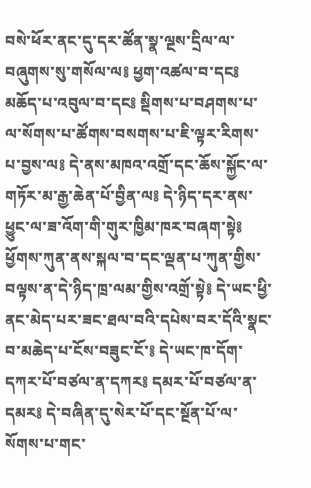བསེ་ཕོར་ནང་དུ་དར་ཚོན་སྣ་ལྔས་དྲིལ་ལ་བཞུགས་སུ་གསོལ་ལ༔ ཕྱག་འཚལ་བ་དང༔ མཆོད་པ་འབུལ་བ་དང༔ སྡིགས་པ་བཤགས་པ་ལ་སོགས་པ་ཚོགས་བསགས་པ་ཇི་ལྟར་རིགས་པ་བྱས་ལ༔ དེ་ནས་མཁའ་འགྲོ་དང་ཆོས་སྐྱོང་ལ་གཏོར་མ་རྒྱ་ཆེན་པོ་བྱིན་ལ༔ དེ་ཉིད་དར་ནས་ཕྱུང་ལ་ཟ་འོག་གི་གུར་ཁྱིམ་ཁར་བཞག་སྟེ༔ ཕྱོགས་ཀུན་ནས་སྐལ་བ་དང་ལྡན་པ་ཀུན་གྱིས་བལྟས་ན་དེ་ཉིད་ཁྲ་ལམ་གྱིས་འགྲོ་སྟེ༔ དེ་ཡང་ཕྱི་ནང་མེད་པར་ཟང་ཐལ་བའི་དཔེས་བར་དོའི་སྣང་བ་མཆེད་པ་ངོས་བཟུང་ངོ་༔ དེ་ཡང་ཁ་དོག་དཀར་པོ་བཙལ་ན་དཀར༔ དམར་པོ་བཙལ་ན་དམར༔ དེ་བཞིན་དུ་སེར་པོ་དང་སྔོན་པོ་ལ་སོགས་པ་གང་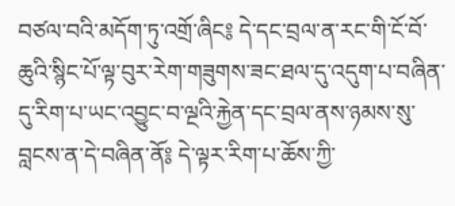བཙལ་བའི་མདོག་ཏུ་འགྲོ་ཞིང༔ དེ་དང་བྲལ་ན་རང་གི་ངོ་བོ་ཆུའི་སྙིང་པོ་ལྟ་བུར་རེག་གཟུགས་ཟང་ཐལ་དུ་འདུག་པ་བཞིན་དུ་རིག་པ་ཡང་འབྱུང་བ་ལྔའི་རྐྱེན་དང་བྲལ་ནས་ཉམས་སུ་བླངས་ན་དེ་བཞིན་ནོ༔ དེ་ལྟར་རིག་པ་ཆོས་ཀྱི་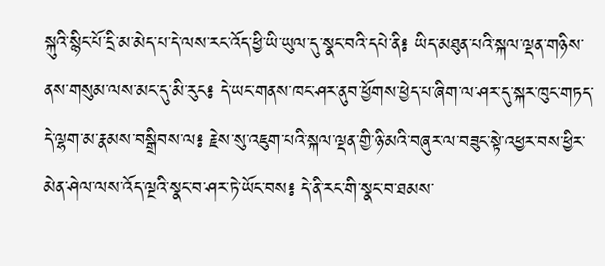སྐུའི་སྙིང་པོ་དྲི་མ་མེད་པ་དེ་ལས་རང་འོད་ཕྱི་ཡི་ཡུལ་དུ་སྣང་བའི་དཔེ་ནི༔ ཡིད་མཐུན་པའི་སྐལ་ལྡན་གཉིས་ནས་གསུམ་ལས་མང་དུ་མི་རུང༔ དེ་ཡང་གནས་ཁང་ཤར་ནུབ་ཕྱོགས་ཕྱེད་པ་ཞིག་ལ་ཤར་དུ་སྐར་ཁུང་གཏད་དེ་ལྷག་མ་རྣམས་བསྒྲིབས་ལ༔ རྗེས་སུ་འཇུག་པའི་སྐལ་ལྡན་གྱི་ཉི་མའི་བཞུར་ལ་བཟུང་སྟེ་འཕྱར་བས་ཕྱིར་མེན་ཤེལ་ལས་འོད་ལྔའི་སྣང་བ་ཤར་ཏེ་ཡོང་བས༔ དེ་ནི་རང་གི་སྣང་བ་ཐམས་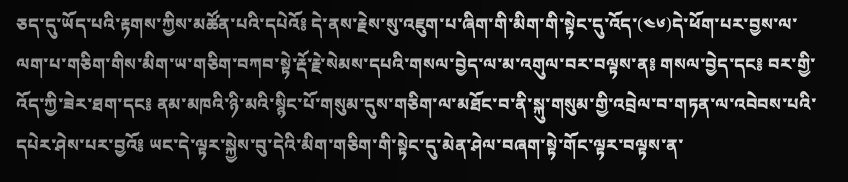ཅད་དུ་ཡོད་པའི་རྟགས་ཀྱིས་མཚོན་པའི་དཔེའོ༔ དེ་ནས་རྗེས་སུ་འཇུག་པ་ཞིག་གི་མིག་གི་སྟེང་དུ་འོད་(༤༦)དེ་ཕོག་པར་བྱས་ལ་ལག་པ་གཅིག་གིས་མིག་ཡ་གཅིག་བཀབ་སྟེ་རྡོ་རྗེ་སེམས་དཔའི་གསལ་བྱེད་ལ་མ་འགུལ་བར་བལྟས་ན༔ གསལ་བྱེད་དང༔ བར་གྱི་འོད་ཀྱི་ཟེར་ཐག་དང༔ ནམ་མཁའི་ཉི་མའི་སྙིང་པོ་གསུམ་དུས་གཅིག་ལ་མཐོང་བ་ནི་སྐུ་གསུམ་གྱི་འབྲེལ་བ་གཏན་ལ་འབེབས་པའི་དཔེར་ཤེས་པར་བྱའོ༔ ཡང་དེ་ལྟར་སྐྱེས་བུ་དེའི་མིག་གཅིག་གི་སྟེང་དུ་མེན་ཤེལ་བཞག་སྟེ་གོང་ལྟར་བལྟས་ན་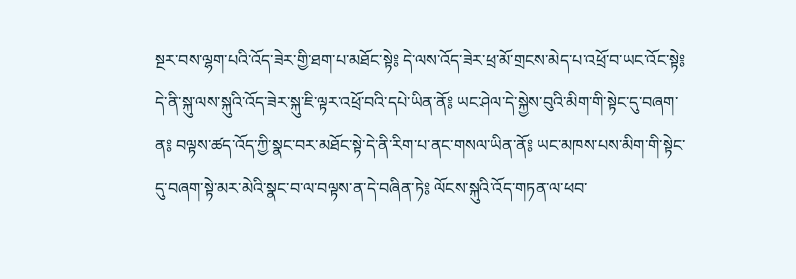སྔར་བས་ལྷག་པའི་འོད་ཟེར་གྱི་ཐག་པ་མཐོང་སྟེ༔ དེ་ལས་འོད་ཟེར་ཕྲ་མོ་གྲངས་མེད་པ་འཕྲོ་བ་ཡང་འོང་སྟེ༔ དེ་ནི་སྐུ་ལས་སྐུའི་འོད་ཟེར་སྐུ་ཇི་ལྟར་འཕྲོ་བའི་དཔེ་ཡིན་ནོ༔ ཡང་ཤེལ་དེ་སྐྱེས་བུའི་མིག་གི་སྟེང་དུ་བཞག་ན༔ བལྟས་ཚད་འོད་ཀྱི་སྣང་བར་མཐོང་སྟེ་དེ་ནི་རིག་པ་ནང་གསལ་ཡིན་ནོ༔ ཡང་མཁས་པས་མིག་གི་སྟེང་དུ་བཞག་སྟེ་མར་མེའི་སྣང་བ་ལ་བལྟས་ན་དེ་བཞིན་ཏེ༔ ལོངས་སྐུའི་འོད་གཏན་ལ་ཕབ་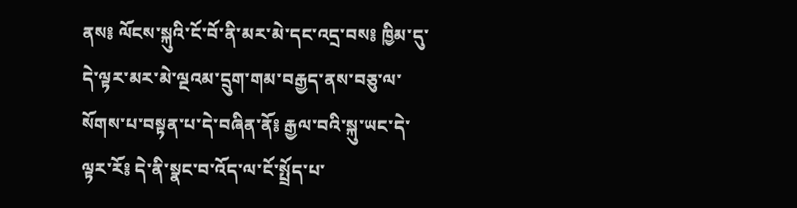ནས༔ ལོངས་སྐུའི་ངོ་བོ་ནི་མར་མེ་དང་འདྲ་བས༔ ཁྱིམ་དུ་དེ་ལྟར་མར་མེ་ལྔའམ་དྲུག་གམ་བརྒྱད་ནས་བཅུ་ལ་སོགས་པ་བསྟན་པ་དེ་བཞིན་ནོ༔ རྒྱལ་བའི་སྐུ་ཡང་དེ་ལྟར་རོ༔ དེ་ནི་སྣང་བ་འོད་ལ་ངོ་སྤྲོད་པ་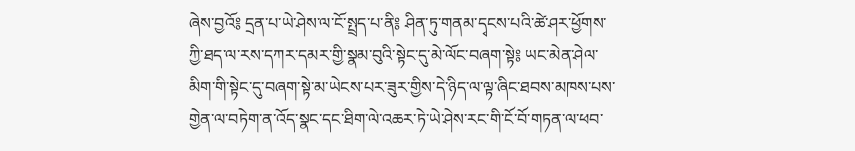ཞེས་བྱའོ༔ དྲན་པ་ཡེ་ཤེས་ལ་ངོ་སྤྲད་པ་ནི༔ ཤིན་ཏུ་གནམ་དྭངས་པའི་ཚེ་ཤར་ཕྱོགས་ཀྱི་ཐད་ལ་རས་དཀར་དམར་གྱི་སྣམ་བུའི་སྟེང་དུ་མེ་ལོང་བཞག་སྟེ༔ ཡང་མེན་ཤེལ་མིག་གི་སྟེང་དུ་བཞག་སྟེ་མ་ཡེངས་པར་ཟུར་གྱིས་དེ་ཉིད་ལ་ལྟ་ཞིང་ཐབས་མཁས་པས་གྱེན་ལ་བཏེག་ན་འོད་སྣང་དང་ཐིག་ལེ་འཆར་ཏེ་ཡེ་ཤེས་རང་གི་ངོ་བོ་གཏན་ལ་ཕབ་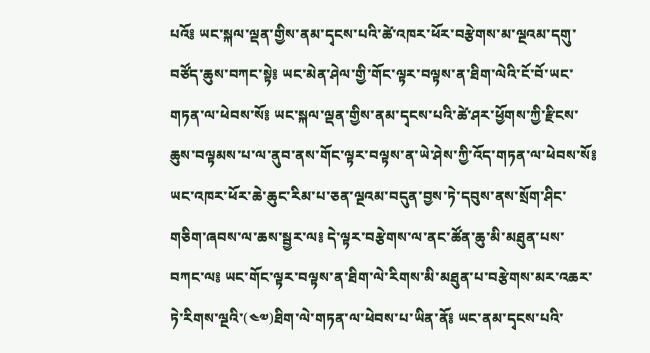པའོ༔ ཡང་སྐལ་ལྡན་གྱིས་ནམ་དྭངས་པའི་ཚེ་འཁར་ཕོར་བརྩེགས་མ་ལྔའམ་དགུ་བཙོད་ཆུས་བཀང་སྟེ༔ ཡང་མེན་ཤེལ་གྱི་གོང་ལྟར་བལྟས་ན་ཐིག་ལེའི་ངོ་བོ་ཡང་གཏན་ལ་ཕེབས་སོ༔ ཡང་སྐལ་ལྡན་གྱིས་ནམ་དྭངས་པའི་ཚེ་ཤར་ཕྱོགས་ཀྱི་རྫིངས་ཆུས་བལྟམས་པ་ལ་ནུབ་ནས་གོང་ལྟར་བལྟས་ན་ཡེ་ཤེས་ཀྱི་འོད་གཏན་ལ་ཕེབས་སོ༔ ཡང་འཁར་ཕོར་ཆེ་ཆུང་རིམ་པ་ཅན་ལྔའམ་བདུན་བྱས་ཏེ་དབུས་ནས་སྲོག་ཤིང་གཅིག་ཞབས་ལ་ཆས་སྦྱར་ལ༔ དེ་ལྟར་བརྩེགས་ལ་ནང་ཚོན་ཆུ་མི་མཐུན་པས་བཀང་ལ༔ ཡང་གོང་ལྟར་བལྟས་ན་ཐིག་ལེ་རིགས་མི་མཐུན་པ་བརྩེགས་མར་འཆར་ཏེ་རིགས་ལྔའི་(༤༧)ཐིག་ལེ་གཏན་ལ་ཕེབས་པ་ཡིན་ནོ༔ ཡང་ནམ་དྭངས་པའི་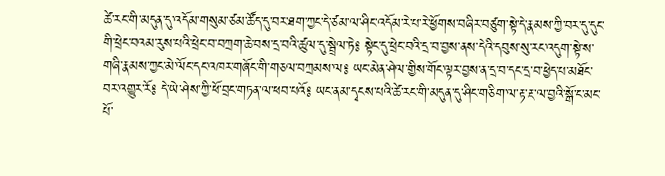ཚེ་རང་གི་མདུན་དུ་འདོམ་གསུམ་ཙམ་ཚོད་དུ་བར་ཐག་ཀྱང་དེ་ཙམ་ལ་ཤིང་འདོམ་རེ་པ་རེ་ཕྱོགས་བཞིར་བཙུག་སྟེ་དེ་རྣམས་ཀྱི་བར་དུ་དུང་གི་ཕྲེང་བའམ་རུས་པའི་ཕྲེང་བ་བཀྲག་ཆེ་བས་དྲ་བའི་ཚུལ་དུ་སྦྲེལ་ཏེ༔ སྟེང་དུ་ཕྲེང་བའི་དྲ་བ་བྱས་ནས་དེའི་དབུས་སུ་རང་འདུག་སྟེ་ས་གཞི་རྣམས་ཀྱང་མེ་ལོང་དང་འཁར་གཞོང་གི་གཅལ་བཀྲམས་ལ༔ ཡང་མེན་ཤེལ་གྱིས་གོང་ལྟར་བྱས་ན་དྲ་བ་དང་དྲ་བ་ཕྱེད་པ་མཐོང་བར་འགྱུར་རོ༔ དེ་ཡེ་ཤེས་ཀྱི་ཕོ་བྲང་གཏན་ལ་ཕབ་པའོ༔ ཡང་ནམ་དྭངས་པའི་ཚེ་རང་གི་མདུན་དུ་ཤིང་གཅིག་ལ་རྟ་རྔ་ལ་བྱའི་སྒོ་ང་མང་པོ་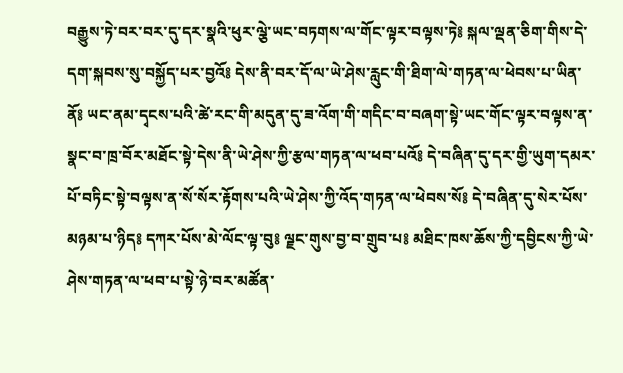བརྒྱུས་ཏེ་བར་བར་དུ་དར་སྣའི་ཕུར་ལྕེ་ཡང་བཏགས་ལ་གོང་ལྟར་བལྟས་ཏེ༔ སྐལ་ལྡན་ཅིག་གིས་དེ་དག་སྐབས་སུ་བསྐྱོད་པར་བྱའོ༔ དེས་ནི་བར་དོ་ལ་ཡེ་ཤེས་རླུང་གི་ཐིག་ལེ་གཏན་ལ་ཕེབས་པ་ཡིན་ནོ༔ ཡང་ནམ་དྭངས་པའི་ཚེ་རང་གི་མདུན་དུ་ཟ་འོག་གི་གདིང་བ་བཞག་སྟེ་ཡང་གོང་ལྟར་བལྟས་ན་སྣང་བ་ཁྲ་བོར་མཐོང་སྟེ་དེས་ནི་ཡེ་ཤེས་ཀྱི་རྩལ་གཏན་ལ་ཕབ་པའོ༔ དེ་བཞིན་དུ་དར་གྱི་ཡུག་དམར་པོ་བཏིང་སྟེ་བལྟས་ན་སོ་སོར་རྟོགས་པའི་ཡེ་ཤེས་ཀྱི་འོད་གཏན་ལ་ཕེབས་སོ༔ དེ་བཞིན་དུ་སེར་པོས་མཉམ་པ་ཉིད༔ དཀར་པོས་མེ་ལོང་ལྟ་བུ༔ ལྗང་གུས་བྱ་བ་གྲུབ་པ༔ མཐིང་ཁས་ཆོས་ཀྱི་དབྱིངས་ཀྱི་ཡེ་ཤེས་གཏན་ལ་ཕབ་པ་སྟེ་ཉེ་བར་མཚོན་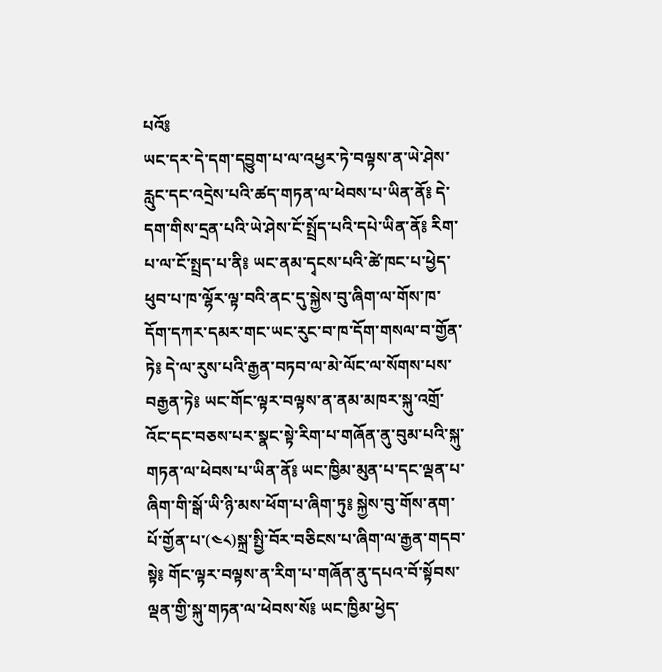པའོ༔
ཡང་དར་དེ་དག་དབྱུག་པ་ལ་འཕྱར་ཏེ་བལྟས་ན་ཡེ་ཤེས་རླུང་དང་འདྲེས་པའི་ཚད་གཏན་ལ་ཕེབས་པ་ཡིན་ནོ༔ དེ་དག་གིས་དྲན་པའི་ཡེ་ཤེས་ངོ་སྤྲོད་པའི་དཔེ་ཡིན་ནོ༔ རིག་པ་ལ་ངོ་སྤྲད་པ་ནི༔ ཡང་ནམ་དྭངས་པའི་ཚེ་ཁང་པ་ཕྱེད་ཕུབ་པ་ཁ་ལྷོར་ལྟ་བའི་ནང་དུ་སྐྱེས་བུ་ཞིག་ལ་གོས་ཁ་དོག་དཀར་དམར་གང་ཡང་རུང་བ་ཁ་དོག་གསལ་བ་གྱོན་ཏེ༔ དེ་ལ་རུས་པའི་རྒྱན་བཏབ་ལ་མེ་ལོང་ལ་སོགས་པས་བརྒྱན་ཏེ༔ ཡང་གོང་ལྟར་བལྟས་ན་ནམ་མཁར་སྐུ་འགྲོ་འོང་དང་བཅས་པར་སྣང་སྟེ་རིག་པ་གཞོན་ནུ་བུམ་པའི་སྐུ་གཏན་ལ་ཕེབས་པ་ཡིན་ནོ༔ ཡང་ཁྱིམ་མུན་པ་དང་ལྡན་པ་ཞིག་གི་སྒོ་ཡི་ཉི་མས་ཕོག་པ་ཞིག་ཏུ༔ སྐྱེས་བུ་གོས་ནག་པོ་གྱོན་པ་(༤༨)སྐྲ་སྤྱི་བོར་བཅིངས་པ་ཞིག་ལ་རྒྱན་གདབ་སྟེ༔ གོང་ལྟར་བལྟས་ན་རིག་པ་གཞོན་ནུ་དཔའ་བོ་སྟོབས་ལྡན་གྱི་སྐུ་གཏན་ལ་ཕེབས་སོ༔ ཡང་ཁྱིམ་ཕྱེད་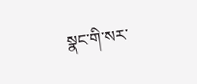སྣང་གི་སར་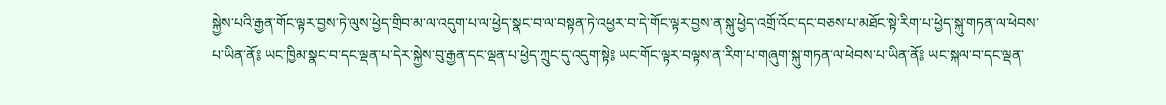སྐྱེས་པའི་རྒྱན་གོང་ལྟར་བྱས་ཏེ་ལུས་ཕྱེད་གྲིབ་མ་ལ་འདུག་པ་ལ་ཕྱེད་སྣང་བ་ལ་བསྟན་ཏེ་འཕྱར་བ་དེ་གོང་ལྟར་བྱས་ན་སྐུ་ཕྱེད་འགྲོ་འོང་དང་བཅས་པ་མཐོང་སྟེ་རིག་པ་ཕྱེད་སྐུ་གཏན་ལ་ཕེབས་པ་ཡིན་ནོ༔ ཡང་ཁྱིམ་སྣང་བ་དང་ལྡན་པ་དེར་སྐྱེས་བུ་རྒྱན་དང་ལྡན་པ་ཕྱེད་ཀྲུང་དུ་འདུག་སྟེ༔ ཡང་གོང་ལྟར་བལྟས་ན་རིག་པ་གཞུག་སྐུ་གཏན་ལ་ཕེབས་པ་ཡིན་ནོ༔ ཡང་སྐལ་བ་དང་ལྡན་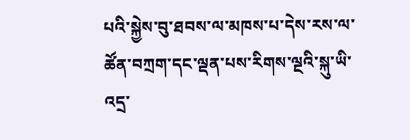པའི་སྐྱེས་བུ་ཐབས་ལ་མཁས་པ་དེས་རས་ལ་ཚོན་བཀྲག་དང་ལྡན་པས་རིགས་ལྔའི་སྐུ་ཡི་འདྲ་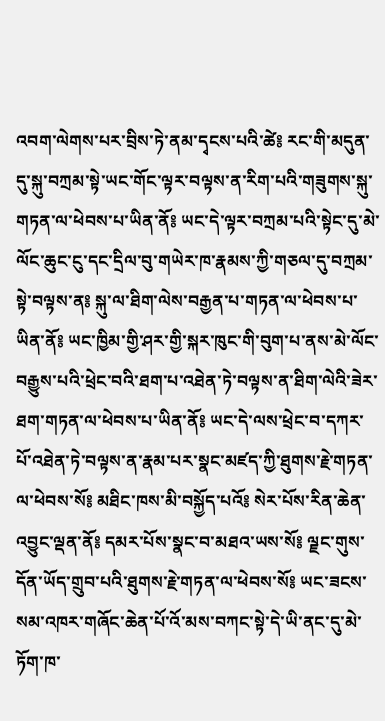འབག་ལེགས་པར་བྲིས་ཏེ་ནམ་དྭངས་པའི་ཚེ༔ རང་གི་མདུན་དུ་སྐུ་བཀྲམ་སྟེ་ཡང་གོང་ལྟར་བལྟས་ན་རིག་པའི་གཟུགས་སྐུ་གཏན་ལ་ཕེབས་པ་ཡིན་ནོ༔ ཡང་དེ་ལྟར་བཀྲམ་པའི་སྟེང་དུ་མེ་ལོང་ཆུང་ངུ་དང་དྲིལ་བུ་གཡེར་ཁ་རྣམས་ཀྱི་གཅལ་དུ་བཀྲམ་སྟེ་བལྟས་ན༔ སྐུ་ལ་ཐིག་ལེས་བརྒྱན་པ་གཏན་ལ་ཕེབས་པ་ཡིན་ནོ༔ ཡང་ཁྱིམ་གྱི་ཤར་གྱི་སྐར་ཁུང་གི་བུག་པ་ནས་མེ་ལོང་བརྒྱུས་པའི་ཕྲེང་བའི་ཐག་པ་འཐེན་ཏེ་བལྟས་ན་ཐིག་ལེའི་ཟེར་ཐག་གཏན་ལ་ཕེབས་པ་ཡིན་ནོ༔ ཡང་དེ་ལས་ཕྲེང་བ་དཀར་པོ་འཐེན་ཏེ་བལྟས་ན་རྣམ་པར་སྣང་མཛད་ཀྱི་ཐུགས་རྗེ་གཏན་ལ་ཕེབས་སོ༔ མཐིང་ཁས་མི་བསྐྱོད་པའོ༔ སེར་པོས་རིན་ཆེན་འབྱུང་ལྡན་ནོ༔ དམར་པོས་སྣང་བ་མཐའ་ཡས་སོ༔ ལྗང་གུས་དོན་ཡོད་གྲུབ་པའི་ཐུགས་རྗེ་གཏན་ལ་ཕེབས་སོ༔ ཡང་ཟངས་སམ་འཁར་གཞོང་ཆེན་པོ་འོ་མས་བཀང་སྟེ་དེ་ཡི་ནང་དུ་མེ་ཏོག་ཁ་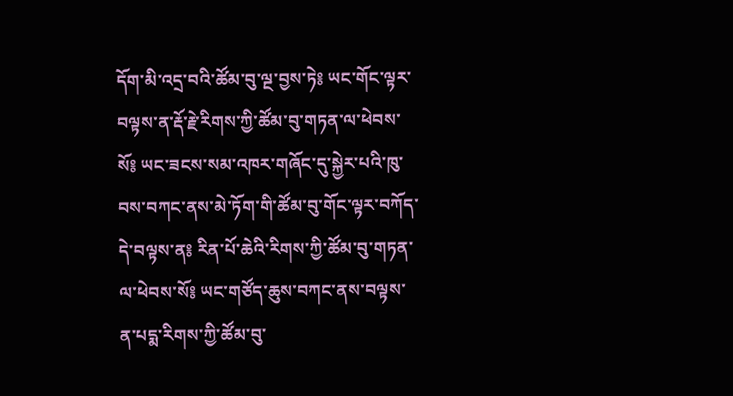དོག་མི་འདྲ་བའི་ཚོམ་བུ་ལྔ་བྱས་ཏེ༔ ཡང་གོང་ལྟར་བལྟས་ན་རྡོ་རྗེ་རིགས་ཀྱི་ཚོམ་བུ་གཏན་ལ་ཕེབས་སོ༔ ཡང་ཟངས་སམ་འཁར་གཞོང་དུ་སྐྱེར་པའི་ཁུ་བས་བཀང་ནས་མེ་ཏོག་གི་ཚོམ་བུ་གོང་ལྟར་བཀོད་དེ་བལྟས་ན༔ རིན་པོ་ཆེའི་རིགས་ཀྱི་ཚོམ་བུ་གཏན་ལ་ཕེབས་སོ༔ ཡང་གཙོད་ཆུས་བཀང་ནས་བལྟས་ན་པདྨ་རིགས་ཀྱི་ཚོམ་བུ་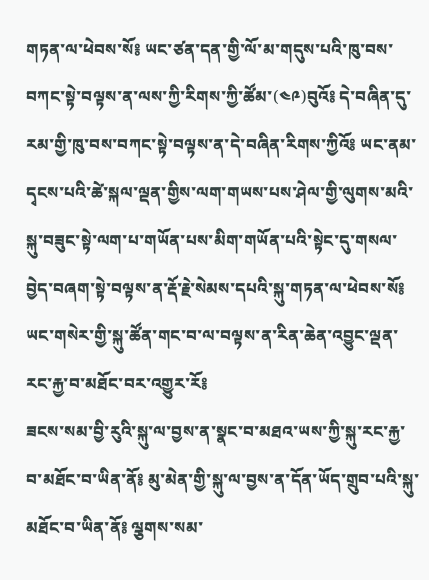གཏན་ལ་ཕེབས་སོ༔ ཡང་ཙན་དན་གྱི་ལོ་མ་གདུས་པའི་ཁུ་བས་བཀང་སྟེ་བལྟས་ན་ལས་ཀྱི་རིགས་ཀྱི་ཚོམ་(༤༩)བུའོ༔ དེ་བཞིན་དུ་རམ་གྱི་ཁུ་བས་བཀང་སྟེ་བལྟས་ན་དེ་བཞིན་རིགས་ཀྱིའོ༔ ཡང་ནམ་དྭངས་པའི་ཚེ་སྐལ་ལྡན་གྱིས་ལག་གཡས་པས་ཤེལ་གྱི་ལུགས་མའི་སྐུ་བཟུང་སྟེ་ལག་པ་གཡོན་པས་མིག་གཡོན་པའི་སྟེང་དུ་གསལ་བྱེད་བཞག་སྟེ་བལྟས་ན་རྡོ་རྗེ་སེམས་དཔའི་སྐུ་གཏན་ལ་ཕེབས་སོ༔ ཡང་གསེར་གྱི་སྐུ་ཚོན་གང་བ་ལ་བལྟས་ན་རིན་ཆེན་འབྱུང་ལྡན་རང་རྐྱ་བ་མཐོང་བར་འགྱུར་རོ༔
ཟངས་སམ་བྱི་རུའི་སྐུ་ལ་བྱས་ན་སྣང་བ་མཐའ་ཡས་ཀྱི་སྐུ་རང་རྐྱ་བ་མཐོང་བ་ཡིན་ནོ༔ མུ་མེན་གྱི་སྐུ་ལ་བྱས་ན་དོན་ཡོད་གྲུབ་པའི་སྐུ་མཐོང་བ་ཡིན་ནོ༔ ལྕགས་སམ་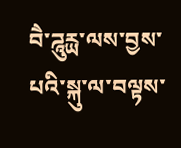བཻ་ཌཱུརྻ་ལས་བྱས་པའི་སྐུ་ལ་བལྟས་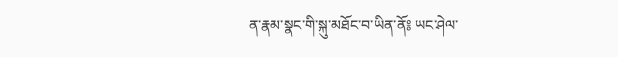ན་རྣམ་སྣང་གི་སྐུ་མཐོང་བ་ཡིན་ནོ༔ ཡང་ཤེལ་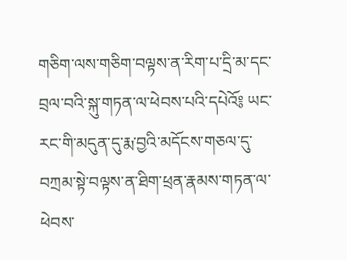གཅིག་ལས་གཅིག་བལྟས་ན་རིག་པ་དྲི་མ་དང་བྲལ་བའི་སྐུ་གཏན་ལ་ཕེབས་པའི་དཔེའོ༔ ཡང་རང་གི་མདུན་དུ་རྨ་བྱའི་མདོངས་གཅལ་དུ་བཀྲམ་སྟེ་བལྟས་ན་ཐིག་ཕྲན་རྣམས་གཏན་ལ་ཕེབས་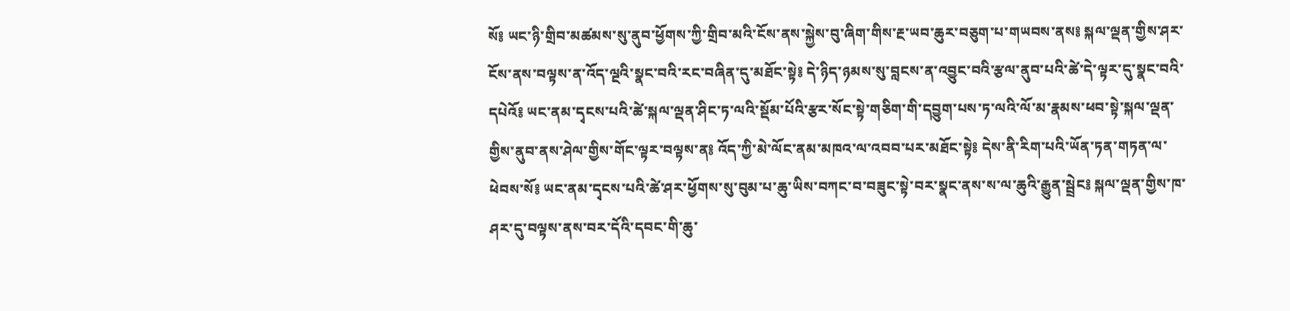སོ༔ ཡང་ཉི་གྲིབ་མཚམས་སུ་ནུབ་ཕྱོགས་ཀྱི་གྲིབ་མའི་ངོས་ནས་སྐྱེས་བུ་ཞིག་གིས་རྔ་ཡབ་ཆུར་བཅུག་པ་གཡབས་ནས༔ སྐལ་ལྡན་གྱིས་ཤར་ངོས་ནས་བལྟས་ན་འོད་ལྔའི་སྣང་བའི་རང་བཞིན་དུ་མཐོང་སྟེ༔ དེ་ཉིད་ཉམས་སུ་བླངས་ན་འབྱུང་བའི་རྩལ་ནུབ་པའི་ཚེ་དེ་ལྟར་དུ་སྣང་བའི་དཔེའོ༔ ཡང་ནམ་དྭངས་པའི་ཚེ་སྐལ་ལྡན་ཤིང་ཏ་ལའི་སྡོམ་པོའི་རྩར་སོང་སྟེ་གཅིག་གི་དབྱུག་པས་ཏ་ལའི་ལོ་མ་རྣམས་ཕབ་སྟེ་སྐལ་ལྡན་གྱིས་ནུབ་ནས་ཤེལ་གྱིས་གོང་ལྟར་བལྟས་ན༔ འོད་ཀྱི་མེ་ལོང་ནམ་མཁའ་ལ་འབབ་པར་མཐོང་སྟེ༔ དེས་ནི་རིག་པའི་ཡོན་ཏན་གཏན་ལ་ཕེབས་སོ༔ ཡང་ནམ་དྭངས་པའི་ཚེ་ཤར་ཕྱོགས་སུ་བུམ་པ་ཆུ་ཡིས་བཀང་བ་བཟུང་སྟེ་བར་སྣང་ནས་ས་ལ་ཆུའི་རྒྱུན་སྦྲེང༔ སྐལ་ལྡན་གྱིས་ཁ་ཤར་དུ་བལྟས་ནས་བར་དོའི་དབང་གི་ཆུ་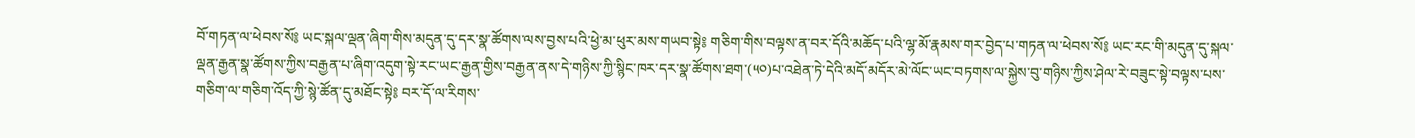བོ་གཏན་ལ་ཕེབས་སོ༔ ཡང་སྐལ་ལྡན་ཞིག་གིས་མདུན་དུ་དར་སྣ་ཚོགས་ལས་བྱས་པའི་ཕྱེ་མ་ཕུར་མས་གཡབ་སྟེ༔ གཅིག་གིས་བལྟས་ན་བར་དོའི་མཆོད་པའི་ལྷ་མོ་རྣམས་གར་བྱེད་པ་གཏན་ལ་ཕེབས་སོ༔ ཡང་རང་གི་མདུན་དུ་སྐལ་ལྡན་རྒྱན་སྣ་ཚོགས་ཀྱིས་བརྒྱན་པ་ཞིག་འདུག་སྟེ་རང་ཡང་རྒྱན་གྱིས་བརྒྱན་ནས་དེ་གཉིས་ཀྱི་སྙིང་ཁར་དར་སྣ་ཚོགས་ཐག་(༥༠)པ་འཐེན་ཏེ་དེའི་མདོ་མདོར་མེ་ལོང་ཡང་བཏགས་ལ་སྐྱེས་བུ་གཉིས་ཀྱིས་ཤེལ་རེ་བཟུང་སྟེ་བལྟས་པས་གཅིག་ལ་གཅིག་འོད་ཀྱི་སྙེ་ཚོན་དུ་མཐོང་སྟེ༔ བར་དོ་ལ་རིགས་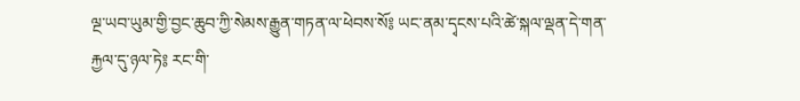ལྔ་ཡབ་ཡུམ་གྱི་བྱང་ཆུབ་ཀྱི་སེམས་རྒྱུན་གཏན་ལ་ཕེབས་སོ༔ ཡང་ནམ་དྭངས་པའི་ཚེ་སྐལ་ལྡན་དེ་གན་རྐྱལ་དུ་ཉལ་ཏེ༔ རང་གི་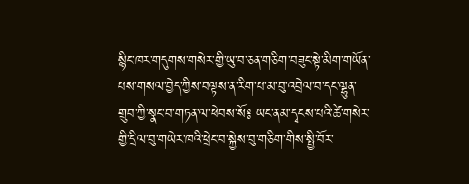སྙིང་ཁར་གདུགས་གསེར་གྱི་ཡུ་བ་ཅན་གཅིག་བཟུང་སྟེ་མིག་གཡོན་པས་གསལ་བྱེད་ཀྱིས་བལྟས་ན་རིག་པ་མ་བུ་འབྲེལ་བ་དང་ལྷུན་གྲུབ་ཀྱི་སྣང་བ་གཏན་ལ་ཕེབས་སོ༔ ཡང་ནམ་དྭངས་པའི་ཚེ་གསེར་གྱི་དྲིལ་བུ་གཡེར་ཁའི་ཕྲེང་བ་སྐྱེས་བུ་གཅིག་གིས་སྤྱི་བོར་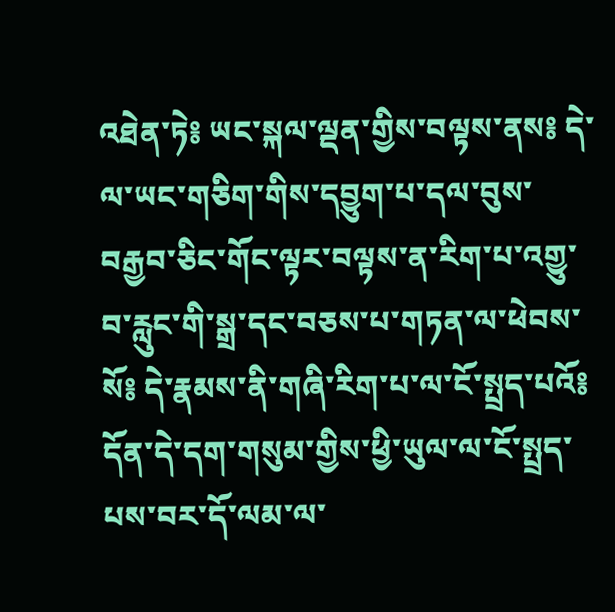འཐེན་ཏེ༔ ཡང་སྐལ་ལྡན་གྱིས་བལྟས་ནས༔ དེ་ལ་ཡང་གཅིག་གིས་དབྱུག་པ་དལ་བུས་བརྒྱབ་ཅིང་གོང་ལྟར་བལྟས་ན་རིག་པ་འགྱུ་བ་རླུང་གི་སྒྲ་དང་བཅས་པ་གཏན་ལ་ཕེབས་སོ༔ དེ་རྣམས་ནི་གཞི་རིག་པ་ལ་ངོ་སྤྲད་པའོ༔ དོན་དེ་དག་གསུམ་གྱིས་ཕྱི་ཡུལ་ལ་ངོ་སྤྲད་པས་བར་དོ་ལམ་ལ་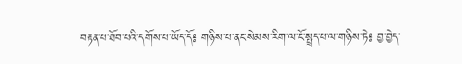བརྟན་པ་ཐོབ་པའི་དགོས་པ་ཡོད་དོ༔ གཉིས་པ་ནང་སེམས་རིག་ལ་ངོ་སྤྲད་པ་ལ་གཉིས་ཏེ༔ བྱ་བྱེད་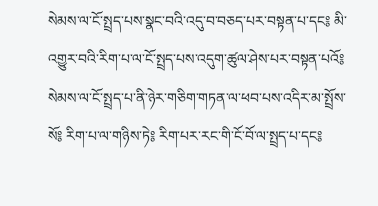སེམས་ལ་ངོ་སྤྲད་པས་སྣང་བའི་འདུ་བ་བཅད་པར་བསྟན་པ་དང༔ མི་འགྱུར་བའི་རིག་པ་ལ་ངོ་སྤྲད་པས་འདུག་ཚུལ་ཤེས་པར་བསྟན་པའོ༔ སེམས་ལ་ངོ་སྤྲད་པ་ནི་ཉེར་གཅིག་གཏན་ལ་ཕབ་པས་འདིར་མ་སྤྲོས་སོ༔ རིག་པ་ལ་གཉིས་ཏེ༔ རིག་པར་རང་གི་ངོ་བོ་ལ་སྤྲད་པ་དང༔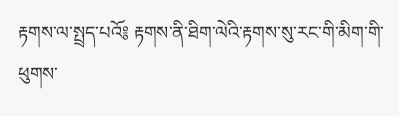རྟགས་ལ་སྤྲད་པའོ༔ རྟགས་ནི་ཐིག་ལེའི་རྟགས་སུ་རང་གི་མིག་གི་ཕུགས་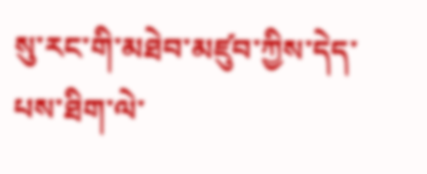སུ་རང་གི་མཐེབ་མཛུབ་ཀྱིས་དེད་པས་ཐིག་ལེ་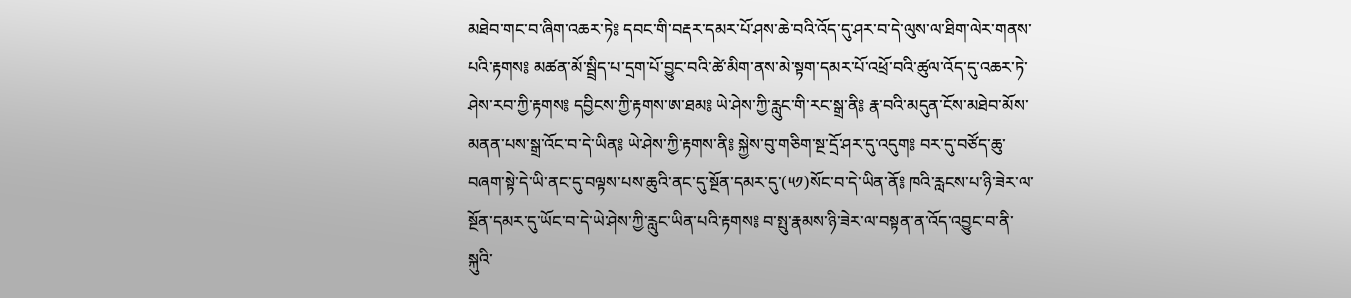མཐེབ་གང་བ་ཞིག་འཆར་ཏེ༔ དབང་གི་བརྡར་དམར་པོ་ཤས་ཆེ་བའི་འོད་དུ་ཤར་བ་དེ་ལུས་ལ་ཐིག་ལེར་གནས་པའི་རྟགས༔ མཚན་མོ་སྦྲིད་པ་དྲག་པོ་བྱུང་བའི་ཚེ་མིག་ནས་མེ་སྟག་དམར་པོ་འཕྲོ་བའི་ཚུལ་འོད་དུ་འཆར་ཏེ་ཤེས་རབ་ཀྱི་རྟགས༔ དབྱིངས་ཀྱི་རྟགས་ཨ་ཐམ༔ ཡེ་ཤེས་ཀྱི་རླུང་གི་རང་སྒྲ་ནི༔ རྣ་བའི་མདུན་ངོས་མཐེབ་མོས་མནན་པས་སྒྲ་འོང་བ་དེ་ཡིན༔ ཡེ་ཤེས་ཀྱི་རྟགས་ནི༔ སྐྱེས་བུ་གཅིག་སྔ་དྲོ་ཤར་དུ་འདུག༔ བར་དུ་བཙོད་ཆུ་བཞག་སྟེ་དེ་ཡི་ནང་དུ་བལྟས་པས་ཆུའི་ནང་དུ་སྔོན་དམར་དུ་(༥༡)སོང་བ་དེ་ཡིན་ནོ༔ ཁའི་རླངས་པ་ཉི་ཟེར་ལ་སྔོན་དམར་དུ་ཡོང་བ་དེ་ཡེ་ཤེས་ཀྱི་རླུང་ཡིན་པའི་རྟགས༔ བ་སྤུ་རྣམས་ཉི་ཟེར་ལ་བསྟན་ན་འོད་འབྱུང་བ་ནི་སྐུའི་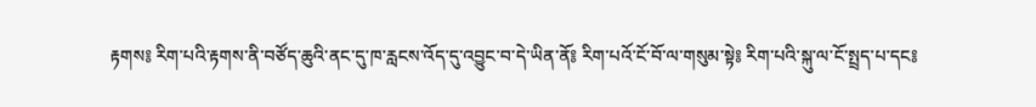རྟགས༔ རིག་པའི་རྟགས་ནི་བཙོད་ཆུའི་ནང་དུ་ཁ་རླངས་འོད་དུ་འབྱུང་བ་དེ་ཡིན་ནོ༔ རིག་པའོ་ངོ་བོ་ལ་གསུམ་སྟེ༔ རིག་པའི་སྐུ་ལ་ངོ་སྤྲད་པ་དང༔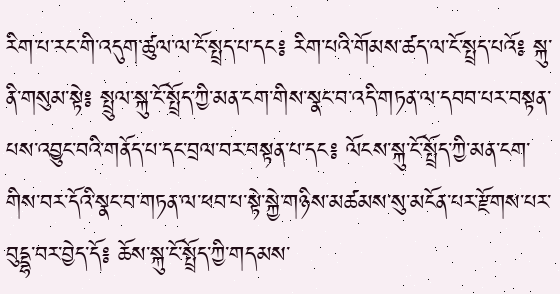རིག་པ་རང་གི་འདུག་ཚུལ་ལ་ངོ་སྤྲད་པ་དང༔ རིག་པའི་གོམས་ཚད་ལ་ངོ་སྤྲད་པའོ༔ སྐུ་ནི་གསུམ་སྟེ༔ སྤྲུལ་སྐུ་ངོ་སྤྲོད་ཀྱི་མན་ངག་གིས་སྣང་བ་འདི་གཏན་ལ་དབབ་པར་བསྟན་པས་འབྱུང་བའི་གནོད་པ་དང་བྲལ་བར་བསྟན་པ་དང༔ ལོངས་སྐུ་ངོ་སྤྲོད་ཀྱི་མན་ངག་གིས་བར་དོའི་སྣང་བ་གཏན་ལ་ཕབ་པ་སྟེ་སྐྱེ་གཉིས་མཚམས་སུ་མངོན་པར་རྫོགས་པར་བུདྡྷ་བར་བྱེད་དོ༔ ཆོས་སྐུ་ངོ་སྤྲོད་ཀྱི་གདམས་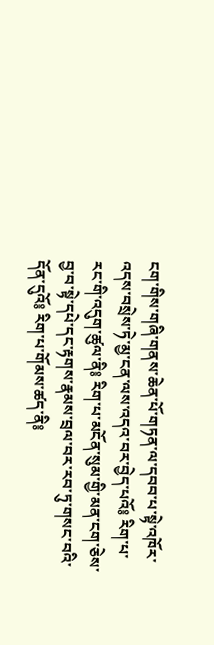ངག་གིས་གཞི་གནས་ཆེན་པོ་གཏན་ལ་དབབ་པ་སྟེ་འཁོར་འདས་བསྲེས་ཏེ་མྱ་ངན་ལས་འདའ་བར་བྱེད་པའོ༔ རིག་པ་རང་གི་འདུག་ཚུལ་ནི༔ རིག་པ་མངོན་སུམ་གྱི་མན་ངག་ཅེས་བྱ་བ་སྟེ་དཔེ་དང་རྟགས་རྣམས་བྲལ་བར་རབ་ཏུ་གསང་བའི་དོན་དུའོ༔ རིག་པ་གོམས་ཚད་ནི༔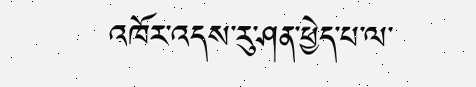འཁོར་འདས་རུ་ཤན་ཕྱེད་པ་ལ་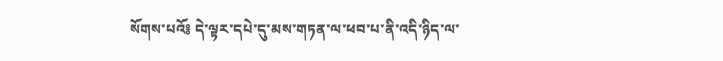སོགས་པའོ༔ དེ་ལྟར་དཔེ་དུ་མས་གཏན་ལ་ཕབ་པ་ནི་འདི་ཉིད་ལ་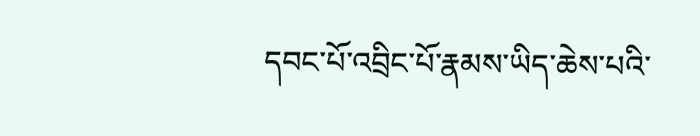དབང་པོ་འབྲིང་པོ་རྣམས་ཡིད་ཆེས་པའི་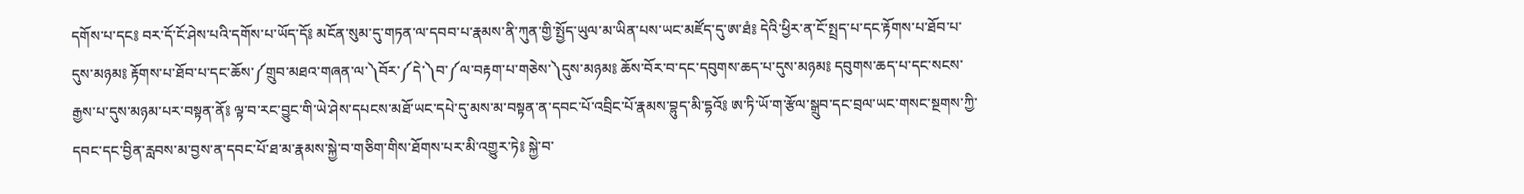དགོས་པ་དང༔ བར་དོ་ངོ་ཤེས་པའི་དགོས་པ་ཡོད་དོ༔ མངོན་སུམ་དུ་གཏན་ལ་དབབ་པ་རྣམས་ནི་ཀུན་གྱི་སྤྱོད་ཡུལ་མ་ཡིན་པས་ཡང་མཛོད་དུ་ཨ་ཐཾ༔ དེའི་ཕྱིར་ན་ངོ་སྤྲད་པ་དང་རྟོགས་པ་ཐོབ་པ་དུས་མཉམ༔ རྟོགས་པ་ཐོབ་པ་དང་ཆོས་༼གྲུབ་མཐའ་གཞན་ལ་༽བོར་༼དེ་༽བ་༼ལ་བརྟག་པ་གཅེས་༽དུས་མཉམ༔ ཆོས་བོར་བ་དང་དབུགས་ཆད་པ་དུས་མཉམ༔ དབུགས་ཆད་པ་དང་སངས་རྒྱས་པ་དུས་མཉམ་པར་བསྟན་ནོ༔ ལྟ་བ་རང་བྱུང་གི་ཡེ་ཤེས་དཔངས་མཐོ་ཡང་དཔེ་དུ་མས་མ་བསྟན་ན་དབང་པོ་འབྲིང་པོ་རྣམས་བྷུད་མི་དྷའོ༔ ཨ་ཏི་ཡོ་ག་རྩོལ་སྒྲུབ་དང་བྲལ་ཡང་གསང་སྔགས་ཀྱི་དབང་དང་བྱིན་རླབས་མ་བྱས་ན་དབང་པོ་ཐ་མ་རྣམས་སྐྱེ་བ་གཅིག་གིས་ཐོགས་པར་མི་འགྱུར་ཏེ༔ སྐྱེ་བ་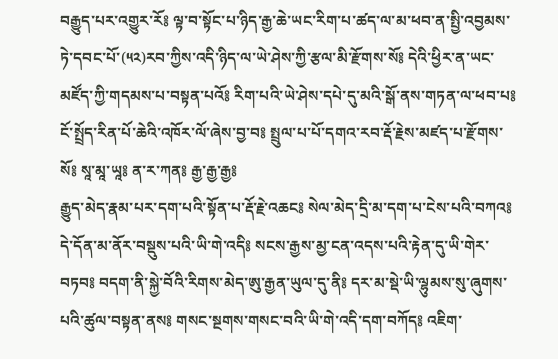བརྒྱུད་པར་འགྱུར་རོ༔ ལྟ་བ་སྟོང་པ་ཉིད་རྒྱ་ཆེ་ཡང་རིག་པ་ཚད་ལ་མ་ཕབ་ན་སྤྱི་འབྱམས་ཏེ་དབང་པོ་(༥༢)རབ་ཀྱིས་འདི་ཉིད་ལ་ཡེ་ཤེས་ཀྱི་རྩལ་མི་རྫོགས་སོ༔ དེའི་ཕྱིར་ན་ཡང་མཛོད་ཀྱི་གདམས་པ་བསྟན་པའོ༔ རིག་པའི་ཡེ་ཤེས་དཔེ་དུ་མའི་སྒོ་ནས་གཏན་ལ་ཕབ་པ༔ ངོ་སྤྲོད་རིན་པོ་ཆེའི་འཁོར་ལོ་ཞེས་བྱ་བ༔ སྤྲུལ་པ་པོ་དགའ་རབ་རྡོ་རྗེས་མཛད་པ་རྫོགས་སོ༔ སཱ་མཱ་ཡཱ༔ ན་ར་ཀན༔ རྒྱ་རྒྱ་རྒྱ༔
རྒྱུད་མེད་རྣམ་པར་དག་པའི་སྟོན་པ་རྡོ་རྗེ་འཆང༔ སེལ་མེད་དྲི་མ་དག་པ་ངེས་པའི་བཀའ༔ དེ་དོན་མ་ནོར་བསྡུས་པའི་ཡི་གེ་འདི༔ སངས་རྒྱས་མྱ་ངན་འདས་པའི་རྟེན་དུ་ཡི་གེར་བཏབ༔ བདག་ནི་སྐྱེ་བོའི་རིགས་མེད་ཨུ་རྒྱན་ཡུལ་དུ་ནི༔ དར་མ་སྡེ་ཡི་ལྷུམས་སུ་ཞུགས་པའི་ཚུལ་བསྟན་ནས༔ གསང་སྔགས་གསང་བའི་ཡི་གེ་འདི་དག་བཀོད༔ འཇིག་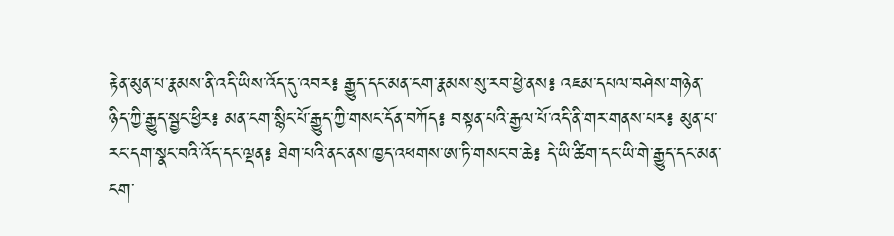རྟེན་མུན་པ་རྣམས་ནི་འདི་ཡིས་འོད་དུ་འབར༔ རྒྱུད་དང་མན་ངག་རྣམས་སུ་རབ་ཕྱེ་ནས༔ འཇམ་དཔལ་བཤེས་གཉེན་ཉིད་ཀྱི་རྒྱུད་སྦྱང་ཕྱིར༔ མན་ངག་སྙིང་པོ་རྒྱུད་ཀྱི་གསང་དོན་བཀོད༔ བསྟན་པའི་རྒྱལ་པོ་འདི་ནི་གར་གནས་པར༔ མུན་པ་རང་དག་སྣང་བའི་འོད་དང་ལྡན༔ ཐེག་པའི་ནང་ནས་ཁྱད་འཕགས་ཨ་ཏི་གསང་བ་ཆེ༔ དེ་ཡི་ཚིག་དང་ཡི་གེ་རྒྱུད་དང་མན་ངག་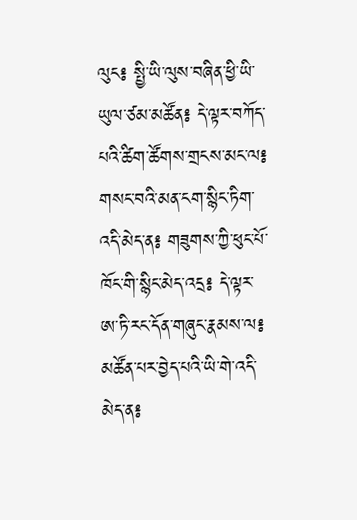ལུང༔ སྤྱི་ཡི་ལུས་བཞིན་ཕྱི་ཡི་ཡུལ་ཙམ་མཚོན༔ དེ་ལྟར་བཀོད་པའི་ཚིག་ཚོགས་གྲངས་མང་ལ༔ གསང་བའི་མན་ངག་སྙིང་ཏིག་འདི་མེད་ན༔ གཟུགས་ཀྱི་ཕུང་པོ་ཁོང་གི་སྙིང་མེད་འདྲ༔ དེ་ལྟར་ཨ་ཏི་རང་དོན་གཞུང་རྣམས་ལ༔ མཚོན་པར་བྱེད་པའི་ཡི་གེ་འདི་མེད་ན༔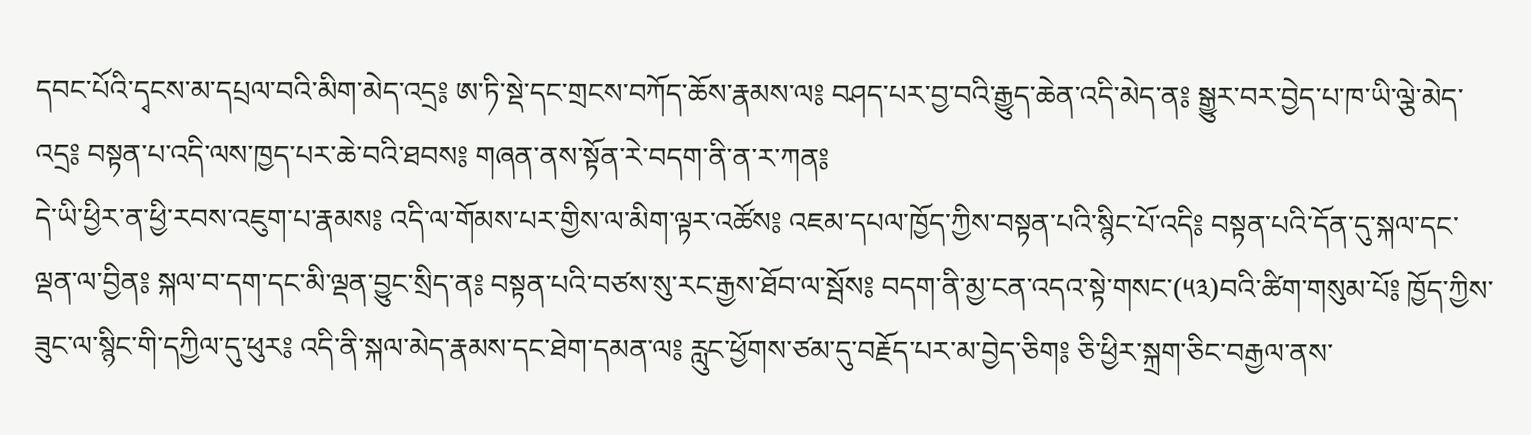དབང་པོའི་དྭངས་མ་དཔྲལ་བའི་མིག་མེད་འདྲ༔ ཨ་ཏི་སྡེ་དང་གྲངས་བཀོད་ཆོས་རྣམས་ལ༔ བཤད་པར་བྱ་བའི་རྒྱུད་ཆེན་འདི་མེད་ན༔ སྒྱུར་བར་བྱེད་པ་ཁ་ཡི་ལྕེ་མེད་འདྲ༔ བསྟན་པ་འདི་ལས་ཁྱད་པར་ཆེ་བའི་ཐབས༔ གཞན་ནས་སྟོན་རེ་བདག་ནི་ན་ར་ཀན༔
དེ་ཡི་ཕྱིར་ན་ཕྱི་རབས་འཇུག་པ་རྣམས༔ འདི་ལ་གོམས་པར་གྱིས་ལ་མིག་ལྟར་འཚོས༔ འཇམ་དཔལ་ཁྱོད་ཀྱིས་བསྟན་པའི་སྙིང་པོ་འདི༔ བསྟན་པའི་དོན་དུ་སྐལ་དང་ལྡན་ལ་བྱིན༔ སྐལ་བ་དག་དང་མི་ལྡན་བྱུང་སྲིད་ན༔ བསྟན་པའི་བཙས་སུ་རང་རྒྱས་ཐོབ་ལ་སྦོས༔ བདག་ནི་མྱ་ངན་འདའ་སྟེ་གསང་(༥༣)བའི་ཚིག་གསུམ་པོ༔ ཁྱོད་ཀྱིས་ཟུང་ལ་སྙིང་གི་དཀྱིལ་དུ་ཕུར༔ འདི་ནི་སྐལ་མེད་རྣམས་དང་ཐེག་དམན་ལ༔ རླུང་ཕྱོགས་ཙམ་དུ་བརྗོད་པར་མ་བྱེད་ཅིག༔ ཅི་ཕྱིར་སྐྲག་ཅིང་བརྒྱལ་ནས་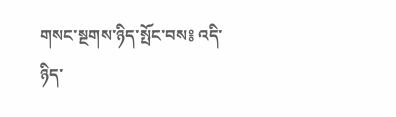གསང་སྔགས་ཉིད་སྤོང་བས༔ འདི་ཉིད་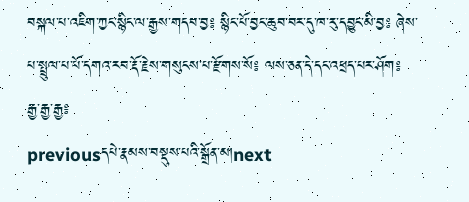བསྐལ་པ་འཇིག་ཀྱང་སྙིང་ལ་རྒྱས་གདབ་བྱ༔ སྙིང་པོ་བྱང་ཆུབ་བར་དུ་ཁ་རུ་དབྱུང་མི་བྱ༔ ཞེས་པ་སྤྲུལ་པ་པོ་དགའ་རབ་རྡོ་རྗེས་གསུངས་པ་རྫོགས་སོ༔ ལས་ཅན་དེ་དང་འཕྲད་པར་ཤོག༔ རྒྱ་རྒྱ་རྒྱ༔
previousདཔེ་རྣམས་བསྡུས་པའི་སྒྲོན་མ།next